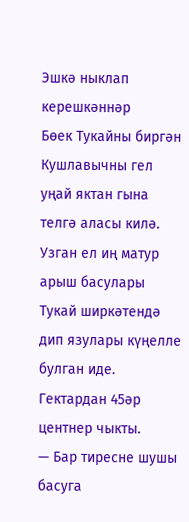Эшкә ныклап керешкәннәр
Бөек Тукайны биргән Кушлавычны гел уңай яктан гына телгә аласы килә. Узган ел иң матур арыш басулары Тукай ширкәтендә дип язулары күңелле булган иде. Гектардан 45әр центнер чыкты.
— Бар тиресне шушы басуга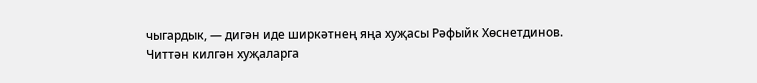чыгардык, — дигән иде ширкәтнең яңа хуҗасы Рәфыйк Хөснетдинов.
Читтән килгән хуҗаларга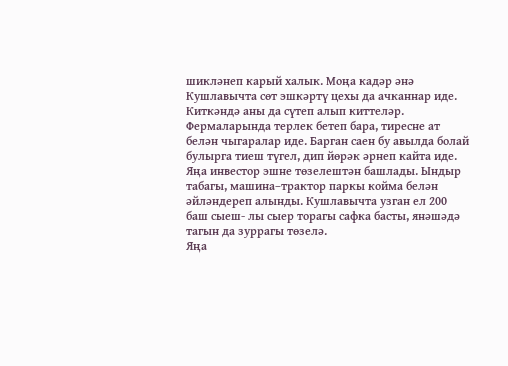шикләнеп карый халык. Моңа кадәр әнә Кушлавычта сөт эшкәртү цехы да ачканнар иде. Киткәндә аны да сүтеп алып киттеләр. Фермаларында терлек бетеп бара, тиресне ат белән чыгаралар иде. Барган саен бу авылда болай булырга тиеш түгел, дип йөрәк әрнеп кайта иде.
Яңа инвестор эшне төзелештән башлады. Ындыр табагы, машина–трактор паркы койма белән әйләндереп алынды. Кушлавычта узган ел 200 баш сыеш- лы сыер торагы сафка басты, янәшәдә тагын да зуррагы төзелә.
Яңа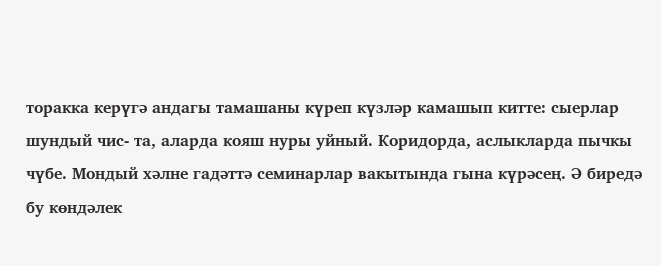торакка керүгә андагы тамашаны күреп күзләр камашып китте: сыерлар шундый чис- та, аларда кояш нуры уйный. Коридорда, аслыкларда пычкы чүбе. Мондый хәлне гадәттә семинарлар вакытында гына күрәсең. Ә биредә бу көндәлек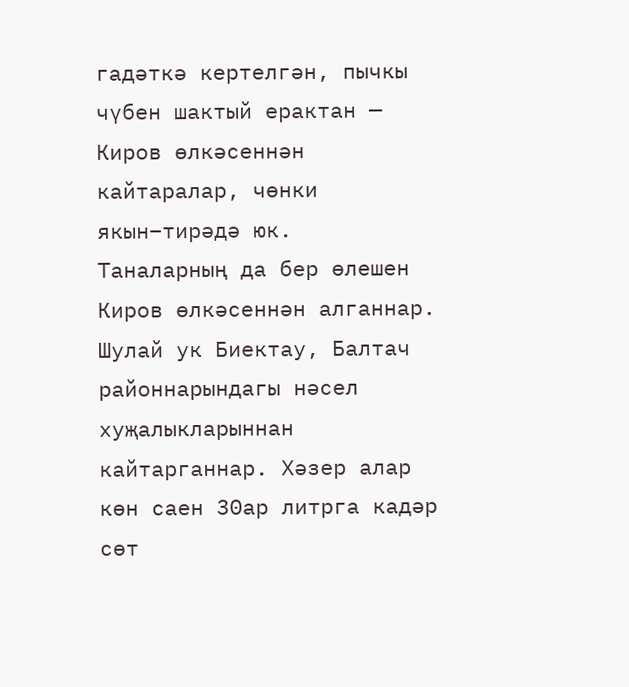гадәткә кертелгән, пычкы чүбен шактый ерактан — Киров өлкәсеннән кайтаралар, чөнки якын–тирәдә юк.
Таналарның да бер өлешен Киров өлкәсеннән алганнар. Шулай ук Биектау, Балтач районнарындагы нәсел хуҗалыкларыннан кайтарганнар. Хәзер алар көн саен 30ар литрга кадәр сөт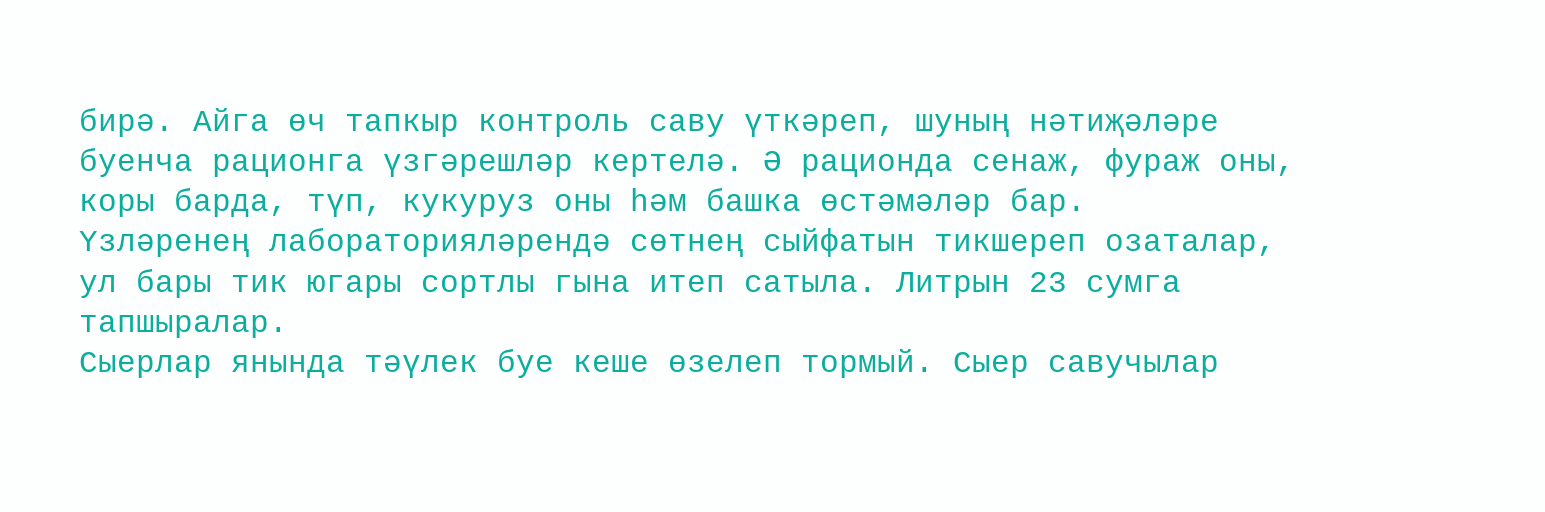бирә. Айга өч тапкыр контроль саву үткәреп, шуның нәтиҗәләре буенча рационга үзгәрешләр кертелә. Ә рационда сенаж, фураж оны, коры барда, түп, кукуруз оны һәм башка өстәмәләр бар.
Үзләренең лабораторияләрендә сөтнең сыйфатын тикшереп озаталар, ул бары тик югары сортлы гына итеп сатыла. Литрын 23 сумга тапшыралар.
Сыерлар янында тәүлек буе кеше өзелеп тормый. Сыер савучылар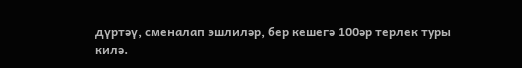дүртәү, сменалап эшлиләр, бер кешегә 100әр терлек туры килә.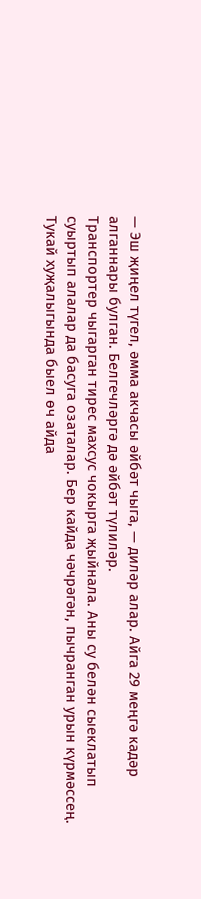— Эш җиңел түгел, әмма акчасы әйбәт чыга, — диләр алар. Айга 29 меңгә кадәр алганнары булган. Белгечләргә дә әйбәт түлиләр.
Транспортер чыгарган тирес махсус чокырга җыйнала. Аны су белән сыеклатып суыртып алалар да басуга озаталар. Бер кайда чәчрәгән, пычранган урын күрмәссең.
Тукай хуҗалыгында быел өч айда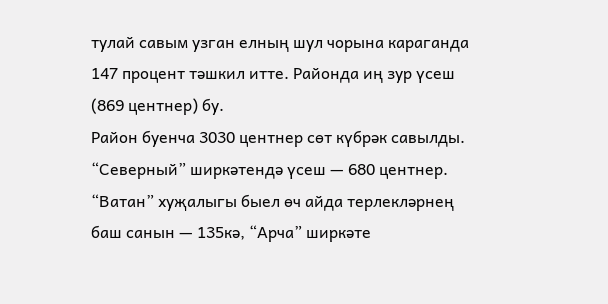тулай савым узган елның шул чорына караганда 147 процент тәшкил итте. Районда иң зур үсеш (869 центнер) бу.
Район буенча 3030 центнер сөт күбрәк савылды. “Северный” ширкәтендә үсеш — 680 центнер. “Ватан” хуҗалыгы быел өч айда терлекләрнең баш санын — 135кә, “Арча” ширкәте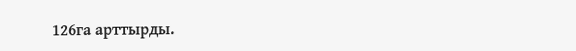126га арттырды.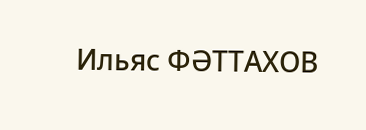Ильяс ФӘТТАХОВ